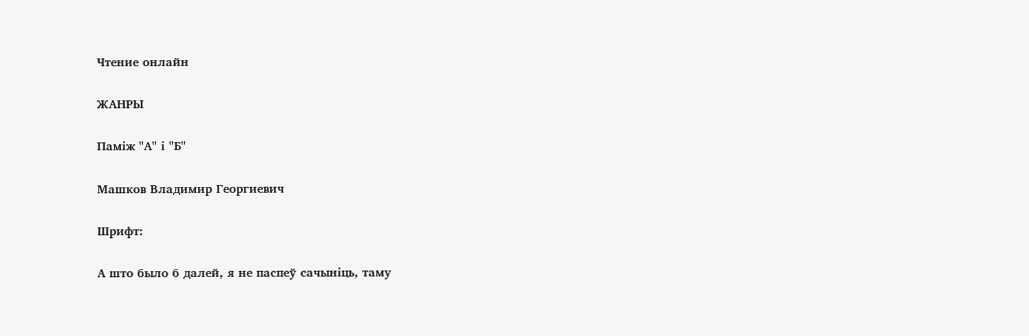Чтение онлайн

ЖАНРЫ

Паміж "А" і "Б"

Машков Владимир Георгиевич

Шрифт:

А што было б далей, я не паспеў сачыніць, таму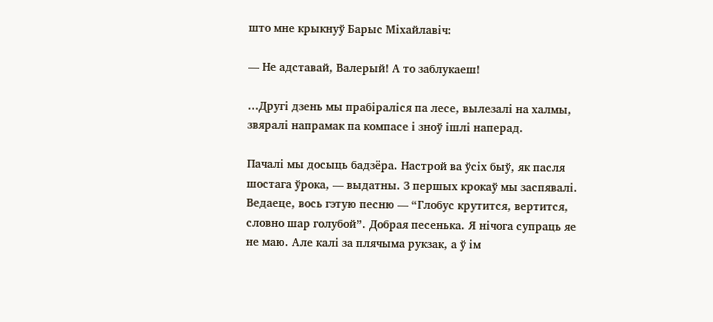што мне крыкнуў Барыс Міхайлавіч:

— Не адставай, Валерый! А то заблукаеш!

…Другі дзень мы прабіраліся па лесе, вылезалі на халмы, звяралі напрамак па компасе і зноў ішлі наперад.

Пачалі мы досыць бадзёра. Настрой ва ўсіх быў, як пасля шостага ўрока, — выдатны. З першых крокаў мы заспявалі. Ведаеце, вось гэтую песню — “Глобус крутится, вертится, словно шар голубой”. Добрая песенька. Я нічога супраць яе не маю. Але калі за плячыма рукзак, а ў ім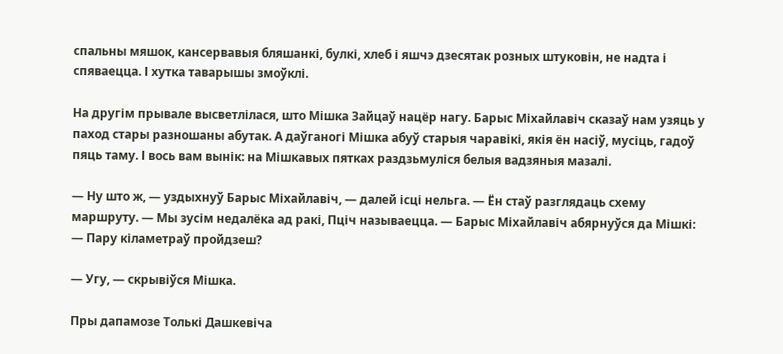спальны мяшок, кансервавыя бляшанкі, булкі, хлеб і яшчэ дзесятак розных штуковін, не надта і спяваецца. І хутка таварышы змоўклі.

На другім прывале высветлілася, што Мішка Зайцаў нацёр нагу. Барыс Міхайлавіч сказаў нам узяць у паход стары разношаны абутак. А даўганогі Мішка абуў старыя чаравікі, якія ён насіў, мусіць, гадоў пяць таму. І вось вам вынік: на Мішкавых пятках раздзьмуліся белыя вадзяныя мазалі.

— Ну што ж, — уздыхнуў Барыс Міхайлавіч, — далей ісці нельга. — Ён стаў разглядаць схему маршруту. — Мы зусім недалёка ад ракі, Пціч называецца. — Барыс Міхайлавіч абярнуўся да Мішкі: — Пару кіламетраў пройдзеш?

— Угу, — скрывіўся Мішка.

Пры дапамозе Толькі Дашкевіча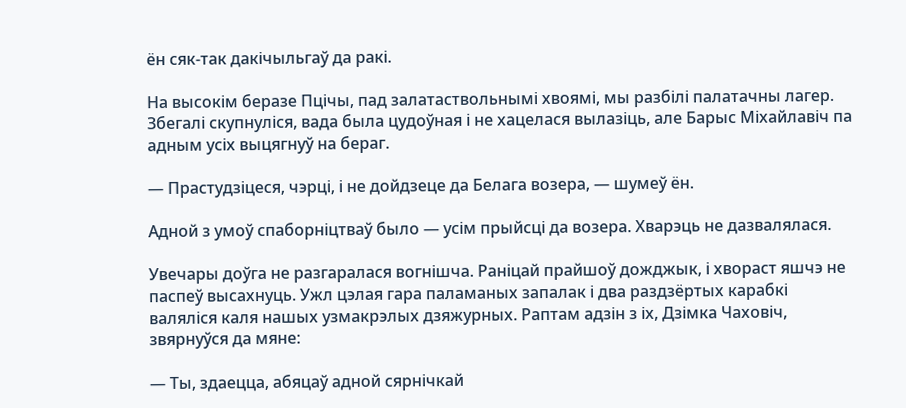ён сяк-так дакічыльгаў да ракі.

На высокім беразе Пцічы, пад залатаствольнымі хвоямі, мы разбілі палатачны лагер. Збегалі скупнуліся, вада была цудоўная і не хацелася вылазіць, але Барыс Міхайлавіч па адным усіх выцягнуў на бераг.

— Прастудзіцеся, чэрці, і не дойдзеце да Белага возера, — шумеў ён.

Адной з умоў спаборніцтваў было — усім прыйсці да возера. Хварэць не дазвалялася.

Увечары доўга не разгаралася вогнішча. Раніцай прайшоў дожджык, і хвораст яшчэ не паспеў высахнуць. Ужл цэлая гара паламаных запалак і два раздзёртых карабкі валяліся каля нашых узмакрэлых дзяжурных. Раптам адзін з іх, Дзімка Чаховіч, звярнуўся да мяне:

— Ты, здаецца, абяцаў адной сярнічкай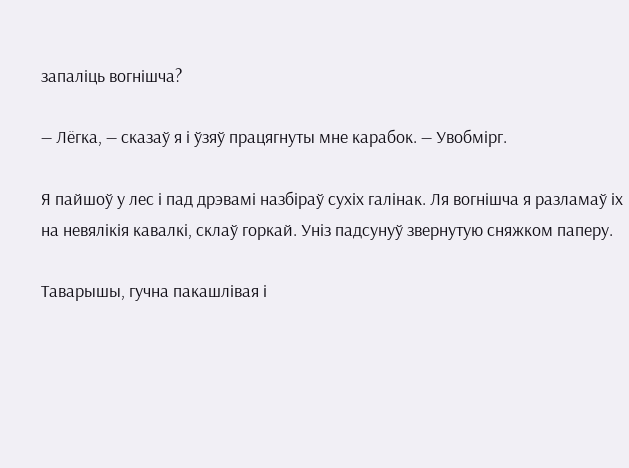запаліць вогнішча?

— Лёгка, — сказаў я і ўзяў працягнуты мне карабок. — Увобмірг.

Я пайшоў у лес і пад дрэвамі назбіраў сухіх галінак. Ля вогнішча я разламаў іх на невялікія кавалкі, склаў горкай. Уніз падсунуў звернутую сняжком паперу.

Таварышы, гучна пакашлівая і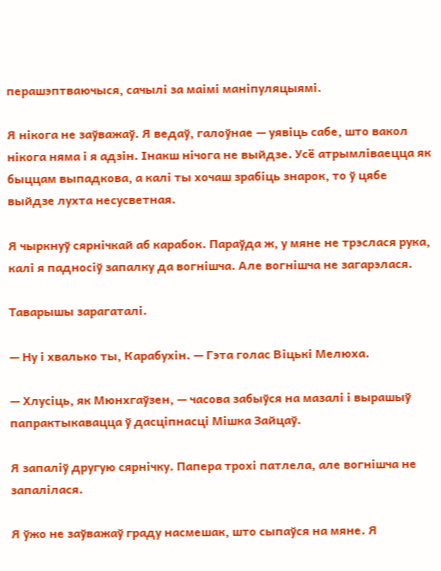перашэптваючыся, сачылі за маімі маніпуляцыямі.

Я нікога не заўважаў. Я ведаў, галоўнае — уявіць сабе, што вакол нікога няма і я адзін. Інакш нічога не выйдзе. Усё атрымліваецца як быццам выпадкова, а калі ты хочаш зрабіць знарок, то ў цябе выйдзе лухта несусветная.

Я чыркнуў сярнічкай аб карабок. Параўда ж, у мяне не трэслася рука, калі я падносіў запалку да вогнішча. Але вогнішча не загарэлася.

Таварышы зарагаталі.

— Ну і хвалько ты, Карабухін. — Гэта голас Віцькі Мелюха.

— Хлусіць, як Мюнхгаўзен, — часова забыўся на мазалі і вырашыў папрактыкавацца ў дасціпнасці Мішка Зайцаў.

Я запаліў другую сярнічку. Папера трохі патлела, але вогнішча не запалілася.

Я ўжо не заўважаў граду насмешак, што сыпаўся на мяне. Я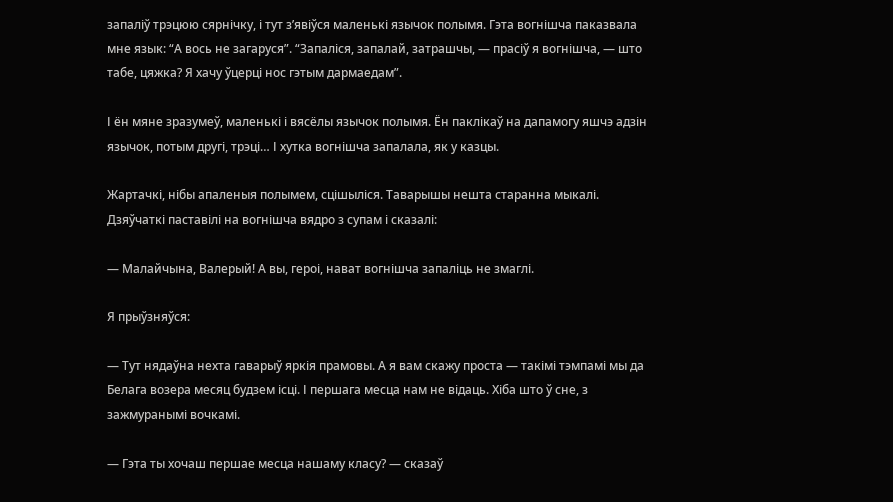запаліў трэцюю сярнічку, і тут з’явіўся маленькі язычок полымя. Гэта вогнішча паказвала мне язык: “А вось не загаруся”. “Запаліся, запалай, затрашчы, — прасіў я вогнішча, — што табе, цяжка? Я хачу ўцерці нос гэтым дармаедам”.

І ён мяне зразумеў, маленькі і вясёлы язычок полымя. Ён паклікаў на дапамогу яшчэ адзін язычок, потым другі, трэці… І хутка вогнішча запалала, як у казцы.

Жартачкі, нібы апаленыя полымем, сцішыліся. Таварышы нешта старанна мыкалі. Дзяўчаткі паставілі на вогнішча вядро з супам і сказалі:

— Малайчына, Валерый! А вы, героі, нават вогнішча запаліць не змаглі.

Я прыўзняўся:

— Тут нядаўна нехта гаварыў яркія прамовы. А я вам скажу проста — такімі тэмпамі мы да Белага возера месяц будзем ісці. І першага месца нам не відаць. Хіба што ў сне, з зажмуранымі вочкамі.

— Гэта ты хочаш першае месца нашаму класу? — сказаў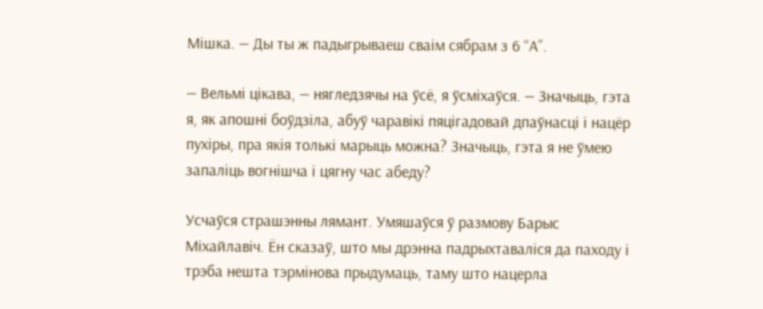Мішка. — Ды ты ж падыгрываеш сваім сябрам з 6 “А”.

— Вельмі цікава, — нягледзячы на ўсё, я ўсміхаўся. — Значыць, гэта я, як апошні боўдзіла, абуў чаравікі пяцігадовай дпаўнасці і нацёр пухіры, пра якія толькі марыць можна? Значыць, гэта я не ўмею запаліць вогнішча і цягну час абеду?

Усчаўся страшэнны лямант. Умяшаўся ў размову Барыс Міхайлавіч. Ён сказаў, што мы дрэнна падрыхтаваліся да паходу і трэба нешта тэрмінова прыдумаць, таму што нацерла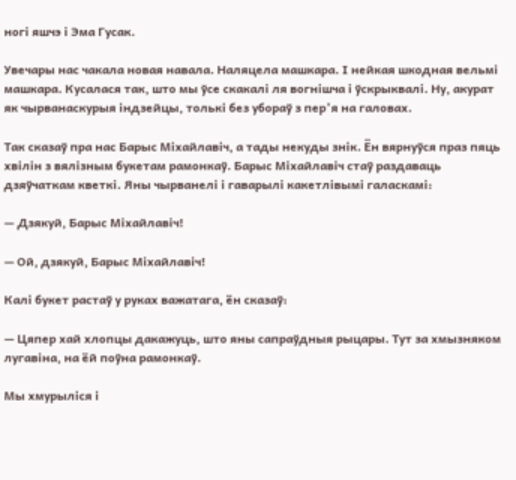ногі яшчэ і Эма Гусак.

Увечары нас чакала новая навала. Наляцела машкара. І нейкая шкодная вельмі машкара. Кусалася так, што мы ўсе скакалі ля вогнішча і ўскрыквалі. Ну, акурат як чырванаскурыя індзейцы, толькі без убораў з пер’я на галовах.

Так сказаў пра нас Барыс Міхайлавіч, а тады некуды знік. Ён вярнуўся праз пяць хвілін з вялізным букетам рамонкаў. Барыс Міхайлавіч стаў раздаваць дзяўчаткам кветкі. Яны чырванелі і гаварылі какетлівымі галаскамі:

— Дзякуй, Барыс Міхайлавіч!

— Ой, дзякуй, Барыс Міхайлавіч!

Калі букет растаў у руках важатага, ён сказаў:

— Цяпер хай хлопцы дакажуць, што яны сапраўдныя рыцары. Тут за хмызняком лугавіна, на ёй поўна рамонкаў.

Мы хмурыліся і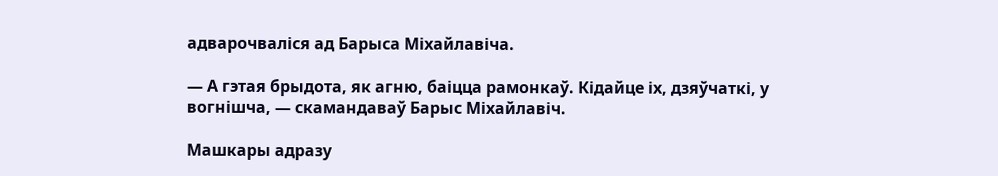адварочваліся ад Барыса Міхайлавіча.

— А гэтая брыдота, як агню, баіцца рамонкаў. Кідайце іх, дзяўчаткі, у вогнішча, — скамандаваў Барыс Міхайлавіч.

Машкары адразу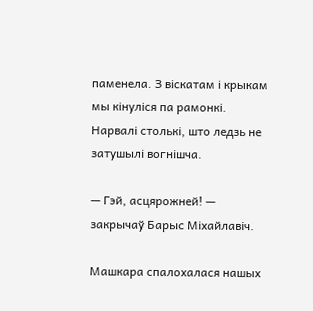паменела. З віскатам і крыкам мы кінуліся па рамонкі. Нарвалі столькі, што ледзь не затушылі вогнішча.

— Гэй, асцярожней! — закрычаў Барыс Міхайлавіч.

Машкара спалохалася нашых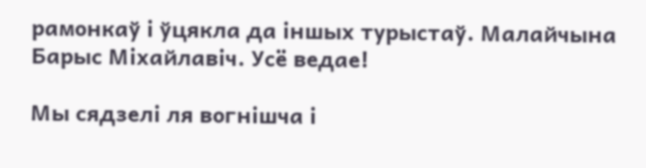рамонкаў і ўцякла да іншых турыстаў. Малайчына Барыс Міхайлавіч. Усё ведае!

Мы сядзелі ля вогнішча і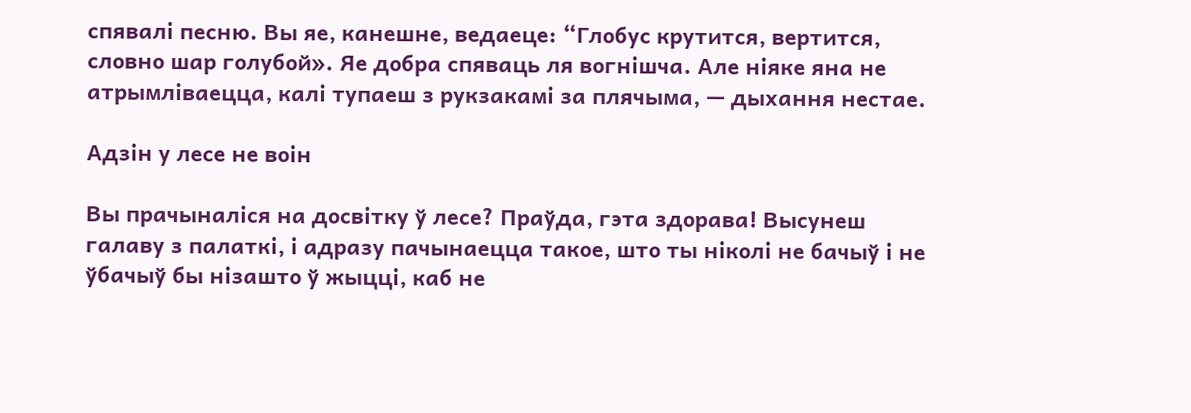спявалі песню. Вы яе, канешне, ведаеце: “Глобус крутится, вертится, словно шар голубой». Яе добра спяваць ля вогнішча. Але ніяке яна не атрымліваецца, калі тупаеш з рукзакамі за плячыма, — дыхання нестае.

Адзін у лесе не воін

Вы прачыналіся на досвітку ў лесе? Праўда, гэта здорава! Высунеш галаву з палаткі, і адразу пачынаецца такое, што ты ніколі не бачыў і не ўбачыў бы нізашто ў жыцці, каб не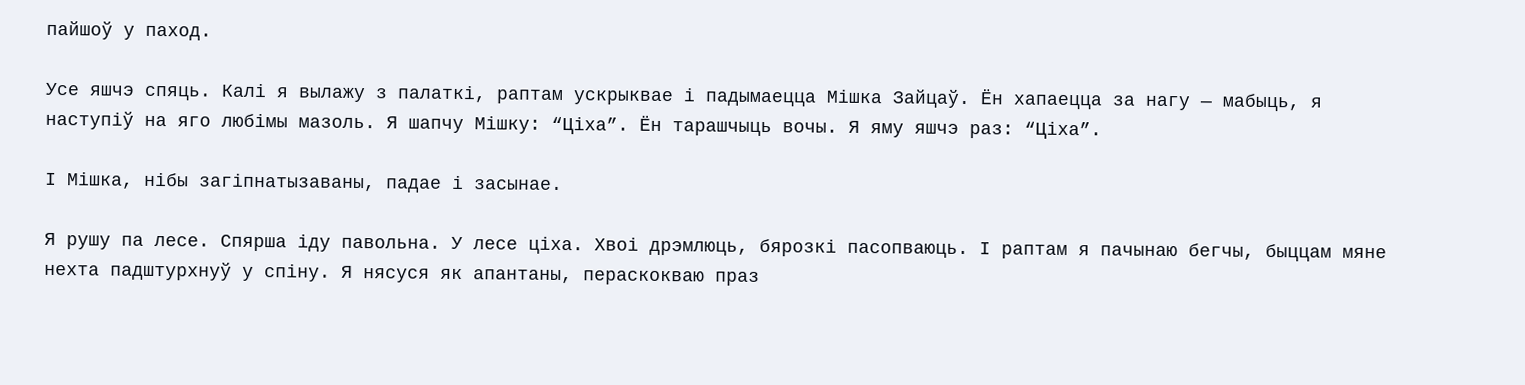пайшоў у паход.

Усе яшчэ спяць. Калі я вылажу з палаткі, раптам ускрыквае і падымаецца Мішка Зайцаў. Ён хапаецца за нагу — мабыць, я наступіў на яго любімы мазоль. Я шапчу Мішку: “Ціха”. Ён тарашчыць вочы. Я яму яшчэ раз: “Ціха”.

І Мішка, нібы загіпнатызаваны, падае і засынае.

Я рушу па лесе. Спярша іду павольна. У лесе ціха. Хвоі дрэмлюць, бярозкі пасопваюць. І раптам я пачынаю бегчы, быццам мяне нехта падштурхнуў у спіну. Я нясуся як апантаны, пераскокваю праз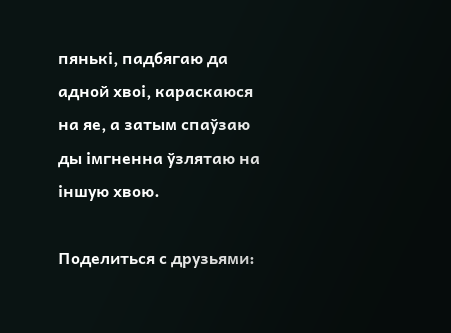пянькі, падбягаю да адной хвоі, караскаюся на яе, а затым спаўзаю ды імгненна ўзлятаю на іншую хвою.

Поделиться с друзьями: